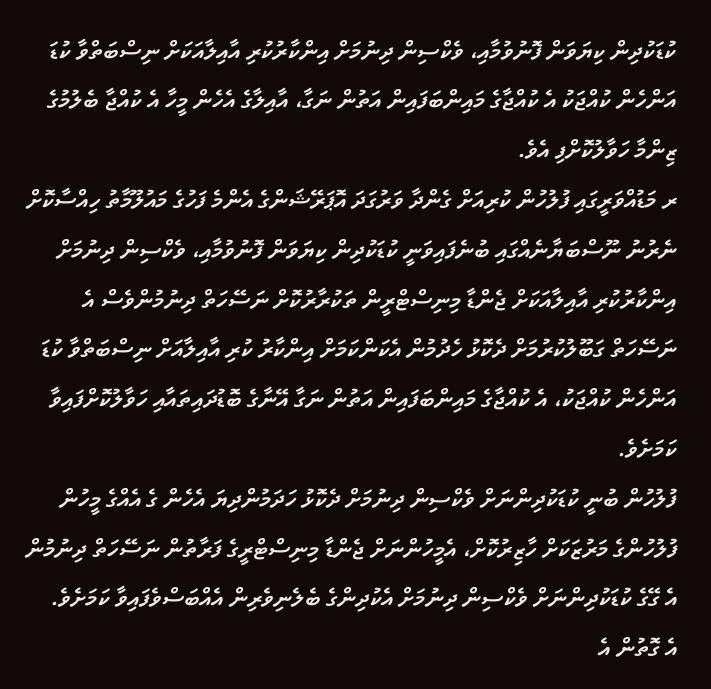ކުޑަކުދިން ކިޔަވަން ފޮނުވުމާއި، ވެކްސިން ދިނުމަށް އިންކާރުކުރި އާއިލާއަކަށް ނިސްބަތްވާ ކުޑަ އަންހެން ކުއްޖަކު އެ ކުއްޖާގެ މައިންބަފައިން އަތުން ނަގާ، އާއިލާގެ އެހެން މީހާ އެ ކުއްޖާ ބެލުމުގެ ޒިންމާ ހަވާލުކޮށްފި އެވެ.
ރ މަޑުއްވަރީގައި ފުލުހުން ކުރިއަށް ގެންދާ ވަރުގަދަ އޮޕަރޭޝަންގެ އެންމެ ފަހުގެ މައުލޫމާތު ހިއްސާކޮށް ނެރުނު ނޫސްބަޔާނެއްގައި ބުނެފައިވަނީ ކުޑަކުދިން ކިޔަވަން ފޮނުވުމާއި، ވެކްސިން ދިނުމަށް އިންކާރުކުރި އާއިލާއަކަށް ޖެންޑާ މިނިސްޓްރީން ތަކުރާރުކޮށް ނަސޭހަތް ދިނުމުންވެސް އެ ނަސޭހަތް ގަބޫލުކުރުމަށް ދެކޮޅު ހެދުމުން އެކަންކަމަށް އިންކާރު ކުރި އާއިލާއަށް ނިސްބަތްވާ ކުޑަ އަންހެން ކުއްޖަކު، އެ ކުއްޖާގެ މައިންބަފައިން އަތުން ނަގާ އޭނާގެ ބޮޑުދައިތައާއި ހަވާލުކޮށްފައިވާ ކަމަށެވެ.
ފުލުހުން ބުނީ ކުޑަކުދިންނަށް ވެކްސިން ދިނުމަށް ދެކޮޅު ހަދަމުންދިޔަ އެހެން ގެ އެއްގެ މީހުން ފުލުހުންގެ މަރުޒަކަށް ހާޒިރުކޮށް، އެމީހުންނަށް ޖެންޑާ މިނިސްޓްރީގެ ފަރާތުން ނަސޭހަތް ދިނުމުން އެ ގޭގެ ކުޑަކުދިންނަށް ވެކްސިން ދިނުމަށް އެކުދިންގެ ބެލެނިވެރިން އެއްބަސްވެފައިވާ ކަމަށެވެ.
އެ ގޮތުން އެ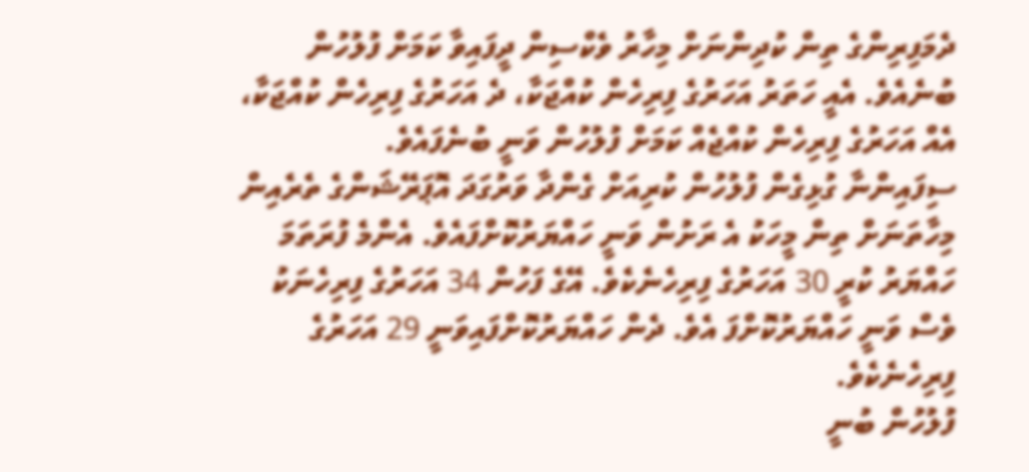ދެމަފިރިންގެ ތިން ކުދިންނަށް މިހާރު ވެކްސިން ދީފައިވާ ކަމަށް ފުލުހުން ބުނެއެވެ. އެއީ ހަތަރު އަހަރުގެ ފިރިހެން ކުއްޖަކާ، ދެ އަހަރުގެ ފިރިހެން ކުއްޖަކާ، އެއް އަހަރުގެ ފިރިހެން ކުއްޖެއް ކަމަށް ފުލުހުން ވަނީ ބުނެފައެވެ.
ސިފައިންނާ ގުޅިގެން ފުލުހުން ކުރިއަށް ގެންދާ ވަރުގަދަ އޮޕަރޭޝަންގެ ތެރެއިން މިހާތަނަށް ތިން މީހަކު އެ ރަށުން ވަނީ ހައްޔަރުކޮށްފައެވެ. އެންމެ ފުރަތަމަ ހައްޔަރު ކުރީ 30 އަހަރުގެ ފިރިހެނެކެވެ. އޭގެ ފަހުން 34 އަހަރުގެ ފިރިހެނަކު ވެސް ވަނީ ހައްޔަރުކޮށްފަ އެވެ. ދެން ހައްޔަރުކޮށްފައިވަނީ 29 އަހަރުގެ ފިރިހެނެކެވެ.
ފުލުހުން ބުނީ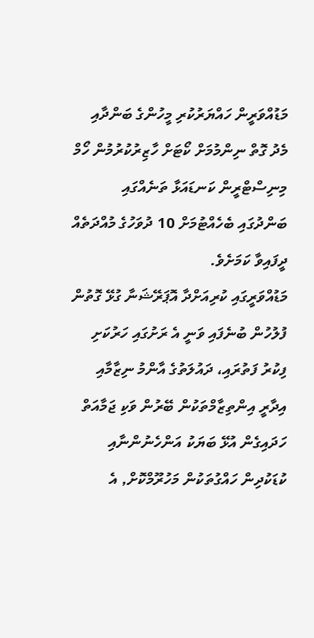މަޑުއްވަރީން ހައްޔަރުކުރި މީހުންގެ ބަންދާއި މެދު ގޮތް ނިންމުމަށް ކޯޓަށް ހާޒިރުކުރުމުން ހޯމް މިނިސްޓްރީން ކަނޑައަޅާ ތަނެއްގައި ބަންދުގައި ބެހެއްޓުމަށް 10 ދުވަހުގެ މުއްދަތެއް ދީފައިވާ ކަމަށެވެ.
މަޑުއްވަރީގައި ކުރިއަށްދާ އޮޕަރޭޝަނާ ގުޅޭ ގޮތުން ފުލުހުން ބުނެފައި ވަނީ އެ ރަށުގައި ހަރުކަށި ފިކުރު ފަތުރައި، ދައުލަތުގެ އާންމު ނިޒާމާއި އިދާރީ އިންތިޒާމްތަކުން ބޭރުން ވަކި ޖަމާއަތް ހަދައިގެން އުޅޭ ބަޔަކު އަންހެނުންނާއި ކުޑަކުދިން ހައްގުތަކުން މަހުރޫމްކޮށް, އެ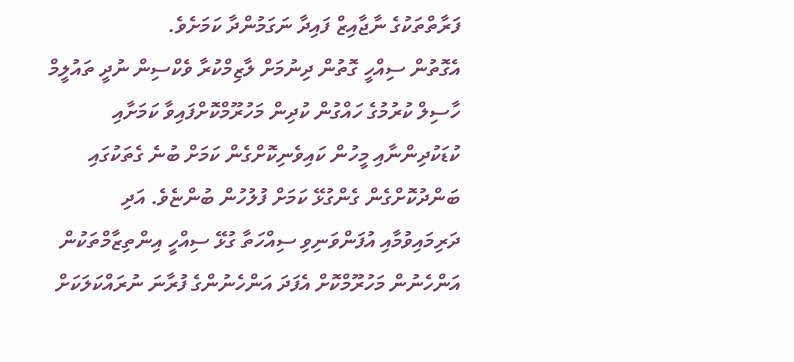ފަރާތްތަކުގެ ނާޖާއިޒް ފައިދާ ނަގަމުންދާ ކަމަށެވެ.
އެގޮތުން ސިއްހީ ގޮތުން ދިނުމަށް ލާޒިމްކުރާ ވެކްސިން ނުދީ ތައުލީމް ހާސިލް ކުރުމުގެ ހައްގުން ކުދިން މަހުރޫމްކޮށްފައިވާ ކަމަށާއި ކުޑަކުދިންނާއި މީހުން ކައިވެނިކޮށްގެން ކަމަށް ބުނެ ގެތަކުގައި ބަންދުކޮށްގެން ގެންގުޅޭ ކަމަށް ފުލުހުން ބުންޏެވެ. އަދި ދަރިމައިވުމާއި އުފަންވަނިވި ސިއްހަތާ ގުޅޭ ސިއްހީ އިންތިޒާމްތަކުން އަންހެނުން މަހުރޫމްކޮށް އެފަދަ އަންހެނުންގެ ފުރާނަ ނުރައްކަލަކަށް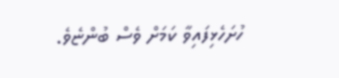ހުށަހެޅިފައިވާ ކަމަށް ވެސް ބުންޏެވެ.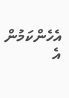އެހެންކަމުން އެ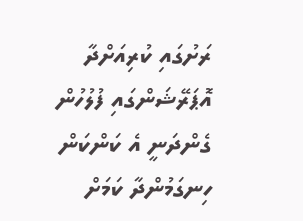ރަށުގައި ކުރިއަށްދާ އޮޕަރޭޝަންގައި ފުލުހުން ގެންދަނީ އެ ކަންކަން ހިނގަމުންދާ ކަމަށް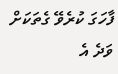ފާހަގަ ކުރެވޭ ގެތަކަށް ވަދެ އެ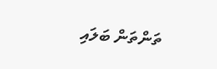ތަންތަން ބަލައި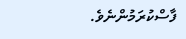ފާސްކުރަމުންނެވެ.